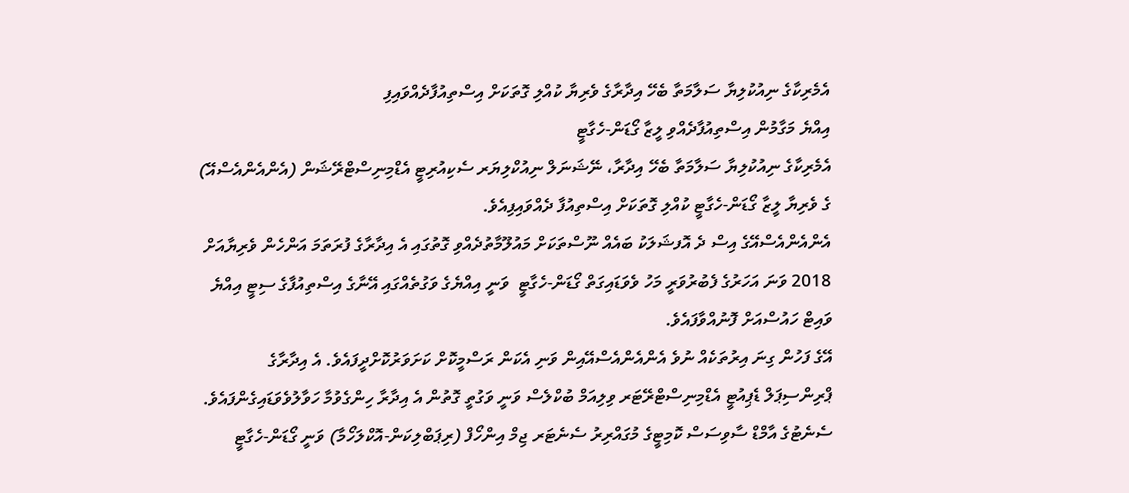އެމެރިކާގެ ނިއުކުލިޔާ ސަލާމަތާ ބެހޭ އިދާރާގެ ވެރިޔާ ކުއްލި ގޮތަކަށް އިސްތިއުފާދެއްވައިފި
އިއްޔެ މަގާމުން އިސްތިއުފާދެއްވި ލީޒާ ގޯޑަން-ހެގާޓީ
އެމެރިކާގެ ނިއުކުލިޔާ ސަލާމަތާ ބެހޭ އިދާރާ، ނޭޝަނަލް ނިއުކްލިޔަރ ސެކިއުރިޓީ އެޑްމިނިސްޓްރޭޝަން (އެންއެންއެސްއޭ) ގެ ވެރިޔާ ލީޒާ ގޯޑަން-ހެގާޓީ ކުއްލި ގޮތަކަށް އިސްތިއުފާ ދެއްވައިފިއެވެ.
އެންއެންއެސްއޭގެ އިސް ދެ އޮފޝަލަކު ބައެއް ނޫސްތަކަށް މައުލޫމާތުދެއްވި ގޮތުގައި އެ އިދާރާގެ ފުރަތަމަ އަންހެން ވެރިޔާއަށް 2018 ވަނަ އަހަރުގެ ފެބުރުވަރީ މަހު ވެވަޑައިގަތް ގޯޑަން-ހެގާޓީ  ވަނީ އިއްޔެގެ ވަގުތެއްގައި އޭނާގެ އިސްތިއުފާގެ ސިޓީ އިއްޔެ ވައިޓް ހައުސްއަށް ފޮނުއްވާފައެވެ.
އޭގެ ފަހުން ގިނަ އިރުތަކެއް ނުވެ އެންއެންއެސްއޭއިން ވަނި އެކަން ރަސްމީކޮށް ކަށަވަރުކޮށްދީފައެވެ. އެ އިދާރާގެ ޕްރިންސިޕަލް ޑެޕިއުޓީ އެޑްމިނިސްޓްރޭޓަރ ވިލިއަމް ބުކްލެސް ވަނީ ވަގުތީ ގޮތުން އެ އިދާރާ ހިންގެވުމާ ހަވާލުވެވަޑައިގެންފައެވެ.
ސެނެޓުގެ އާމްޑް ސާވިސަސް ކޮމިޓީގެ މުގައްރިރު ސެނެޓަރ ޖިމް އިންހޯފް (ރިޕަބްލިކަން-އޮކްލަހޯމާ) ވަނީ ގޯޑަން-ހެގާޓީ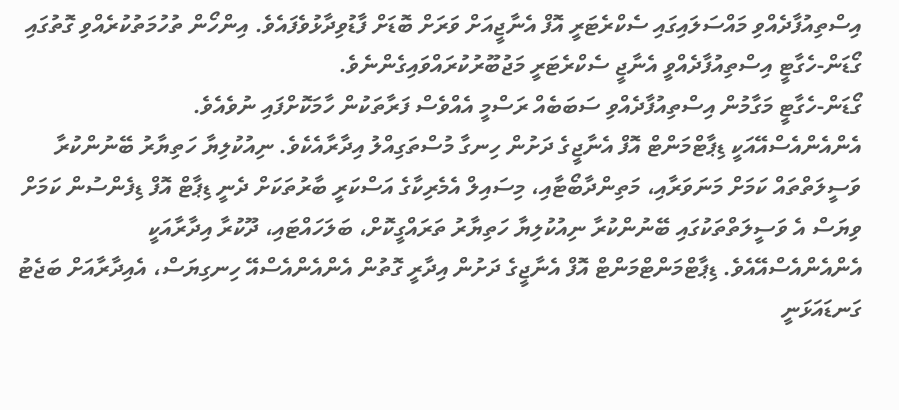އިސްތިއުފާދެއްވި މައްސަލައިގައި ސެކްރެޓަރީ އޮފް އެނާޖީއަށް ވަރަށް ބޮޑަށް ފާޑުވިދާޅުވެފައެވެ. އިންހޯން ތުހުމަތުކުރެއްވި ގޮތުގައި ގޯޑަން-ހެގާޓީ އިސްތިއުފާދެއްވީ އެނާޖީ ސެކްރެޓަރީ މަޖުބޫރުކުރައްވައިގެންނެވެ.
ގޯޑަން-ހެގާޓީ މަގާމުން އިސްތިއުފާދެއްވި ސަބަބެއް ރަސްމީ އެއްވެސް ފަރާތަކުން ހާމަކޮށްފައި ނުވެއެވެ.
އެންއެންއެސްއޭއަކީ ޑިޕާޓްމަންޓް އޮފް އެނާޖީގެ ދަށުން ހިނގާ މުސްތަގިއްލު އިދާރާއެކެވެ. ނިއުކުލިޔާ ހަތިޔާރު ބޭނުންކުރާ ވަސީލަތްތައް ކަމަށް މަނަވަރާއި، މަތިންދާބޯޓާއި، މިސައިލް އެމެރިކާގެ އަސްކަރީ ބާރުތަކަށް ދެނީ ޑިޕާޓް އޮފް ޑިފެންސުން ކަމަށް ވިޔަސް އެ ވަސީލަތްތަކުގައި ބޭނުންކުރާ ނިއުކުލިޔާ ހަތިޔާރު ތަރައްގީކޮށް، ބަލަހައްޓައި، ދޫކުރާ އިދާރާއަކީ އެންއެންއެސްއޭއެވެ. ޑިޕާޓްމަންޓްމަންޓް އޮފް އެނާޖީގެ ދަށުން އިދާރީ ގޮތުން އެންއެންއެސްއޭ ހިނގިޔަސް، އެއިދާރާއަށް ބަޖެޓު ގަނޑައަޅަނީ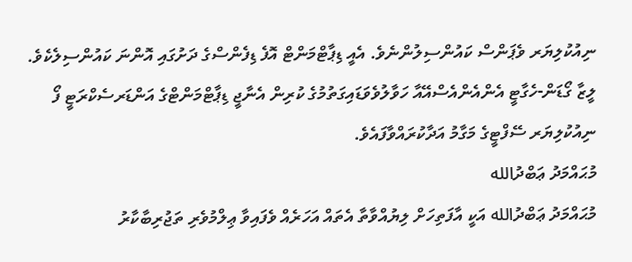ނިއުކުލިޔަރ ވެޕަންސް ކައުންސިލުންނެވެ. އެއީ ޑިޕާޓްމަންޓް އޮފެ ޑިފެންސްގެ ދަށުގައި އޮންނަ ކައުންސިލެކެވެ.
ލީޒާ ގޯޑަން-ހެގާޓީ އެންއެންއެސްއޭއާ ހަވާލުވެވަޑައިގަތުމުގެ ކުރިން އެނާޖީ ޑިޕާޓްމަންޓްގެ އަންޑަރސެކްރަޓީ ފޯ ނިއުކުލިޔަރ ސޭފްޓީގެ މަގާމު އަދާކުރައްވާފައެވެ.
މުޙައްމަދު ޢަބްދުالله
މުޙައްމަދު ޢަބްދުالله އަކީ އާފަތިހަށް ލިޔުއްވާތާ އެތައް އަހަރެއް ވެފައިވާ ޢިލްމުވެރި ތަޖުރިބާކާރު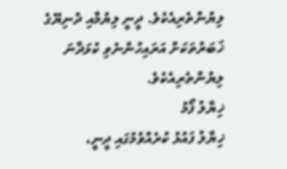ލިޔުންތެރިއެކެވެ. ދީނީ ލިޔުމާއި ދުނިޔޭގެ ޚަބަރުތަކަށް އަރައިހުންނެވި ކުޅަދާނަ ލިޔުންތެރިއެކެވެ.
ޚިޔާލު ފޯމު
ޚިޔާލު ފައުޅު ކުރެއްވުމުގައި ދީނީ،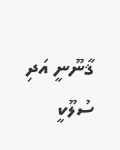ޤާނޫނީ އަދި ސުލޫކީ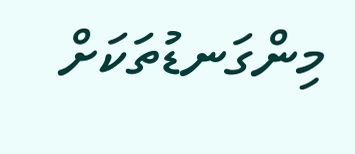މިންގަނޑުތަކަށް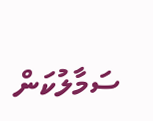ސަމާލުކަން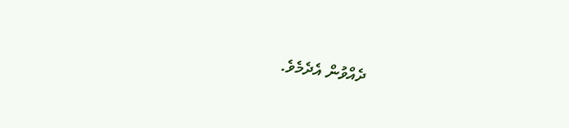ދެއްވުން އެދެމެވެ.